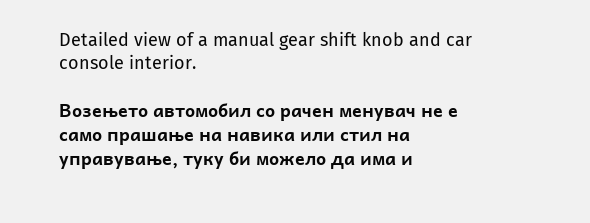Detailed view of a manual gear shift knob and car console interior.

Возењето автомобил со рачен менувач не е само прашање на навика или стил на управување, туку би можело да има и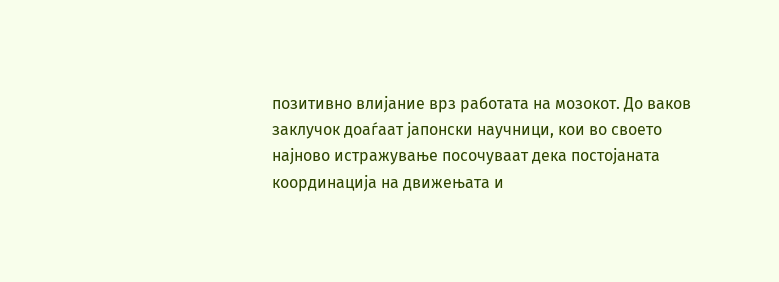позитивно влијание врз работата на мозокот. До ваков заклучок доаѓаат јапонски научници, кои во своето најново истражување посочуваат дека постојаната координација на движењата и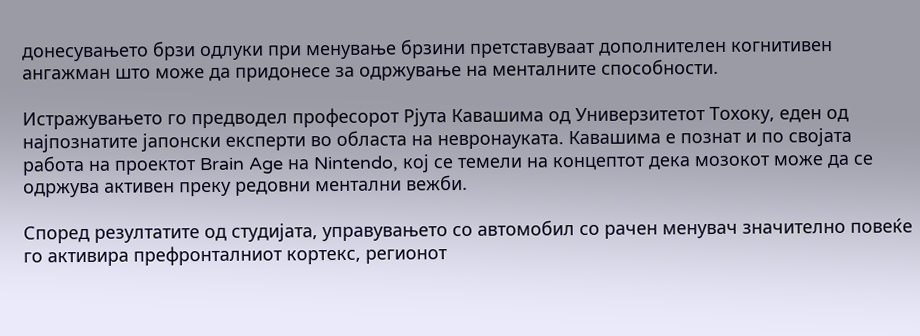донесувањето брзи одлуки при менување брзини претставуваат дополнителен когнитивен ангажман што може да придонесе за одржување на менталните способности.

Истражувањето го предводел професорот Рјута Кавашима од Универзитетот Тохоку, еден од најпознатите јапонски експерти во областа на невронауката. Кавашима е познат и по својата работа на проектот Brain Age на Nintendo, кој се темели на концептот дека мозокот може да се одржува активен преку редовни ментални вежби.

Според резултатите од студијата, управувањето со автомобил со рачен менувач значително повеќе го активира префронталниот кортекс, регионот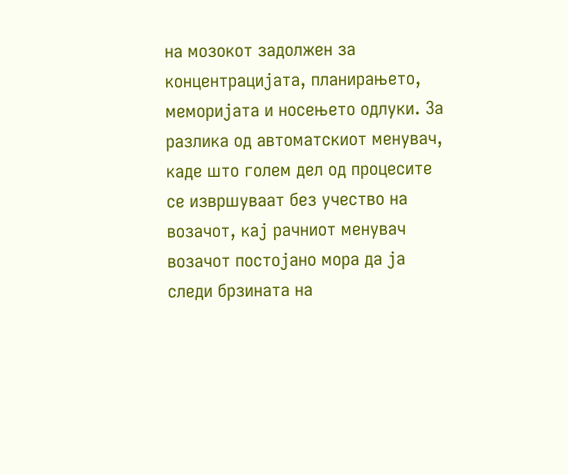на мозокот задолжен за концентрацијата, планирањето, меморијата и носењето одлуки. За разлика од автоматскиот менувач, каде што голем дел од процесите се извршуваат без учество на возачот, кај рачниот менувач возачот постојано мора да ја следи брзината на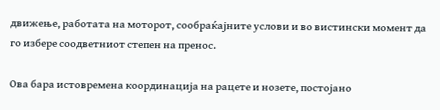движење, работата на моторот, сообраќајните услови и во вистински момент да го избере соодветниот степен на пренос.

Ова бара истовремена координација на рацете и нозете, постојано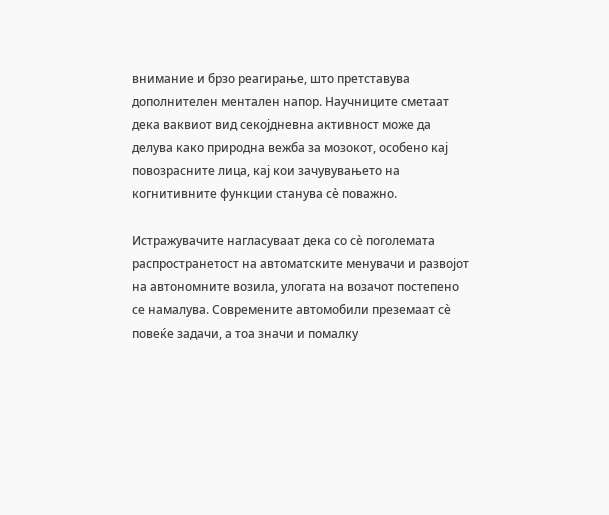внимание и брзо реагирање, што претставува дополнителен ментален напор. Научниците сметаат дека ваквиот вид секојдневна активност може да делува како природна вежба за мозокот, особено кај повозрасните лица, кај кои зачувувањето на когнитивните функции станува сè поважно.

Истражувачите нагласуваат дека со сè поголемата распространетост на автоматските менувачи и развојот на автономните возила, улогата на возачот постепено се намалува. Современите автомобили преземаат сè повеќе задачи, а тоа значи и помалку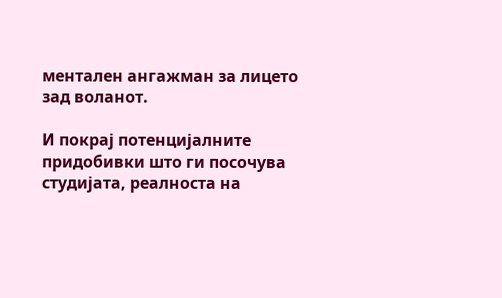ментален ангажман за лицето зад воланот.

И покрај потенцијалните придобивки што ги посочува студијата, реалноста на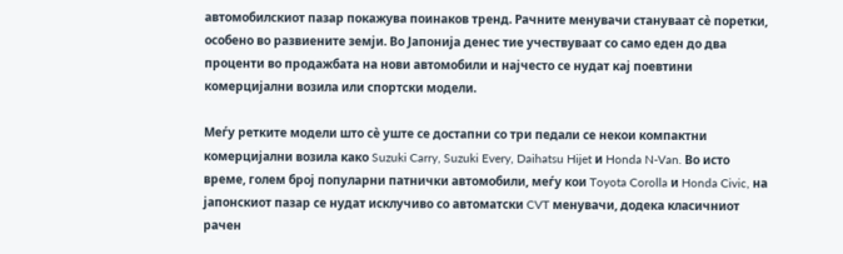автомобилскиот пазар покажува поинаков тренд. Рачните менувачи стануваат сè поретки, особено во развиените земји. Во Јапонија денес тие учествуваат со само еден до два проценти во продажбата на нови автомобили и најчесто се нудат кај поевтини комерцијални возила или спортски модели.

Меѓу ретките модели што сè уште се достапни со три педали се некои компактни комерцијални возила како Suzuki Carry, Suzuki Every, Daihatsu Hijet и Honda N-Van. Во исто време, голем број популарни патнички автомобили, меѓу кои Toyota Corolla и Honda Civic, на јапонскиот пазар се нудат исклучиво со автоматски CVT менувачи, додека класичниот рачен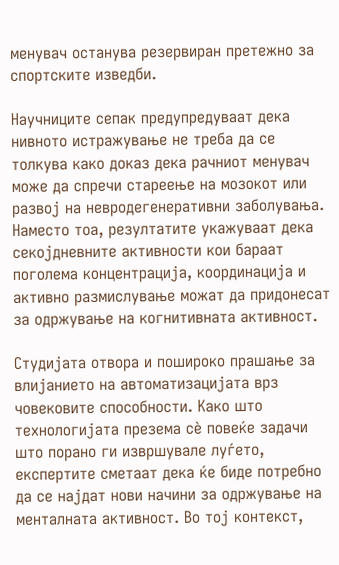менувач останува резервиран претежно за спортските изведби.

Научниците сепак предупредуваат дека нивното истражување не треба да се толкува како доказ дека рачниот менувач може да спречи стареење на мозокот или развој на невродегенеративни заболувања. Наместо тоа, резултатите укажуваат дека секојдневните активности кои бараат поголема концентрација, координација и активно размислување можат да придонесат за одржување на когнитивната активност.

Студијата отвора и пошироко прашање за влијанието на автоматизацијата врз човековите способности. Како што технологијата презема сè повеќе задачи што порано ги извршувале луѓето, експертите сметаат дека ќе биде потребно да се најдат нови начини за одржување на менталната активност. Во тој контекст,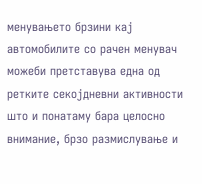менувањето брзини кај автомобилите со рачен менувач можеби претставува една од ретките секојдневни активности што и понатаму бара целосно внимание, брзо размислување и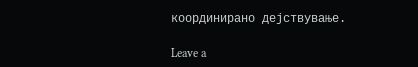координирано дејствување.

Leave a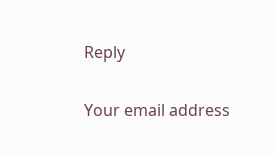Reply

Your email address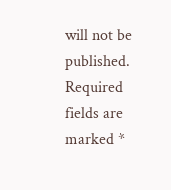will not be published. Required fields are marked *